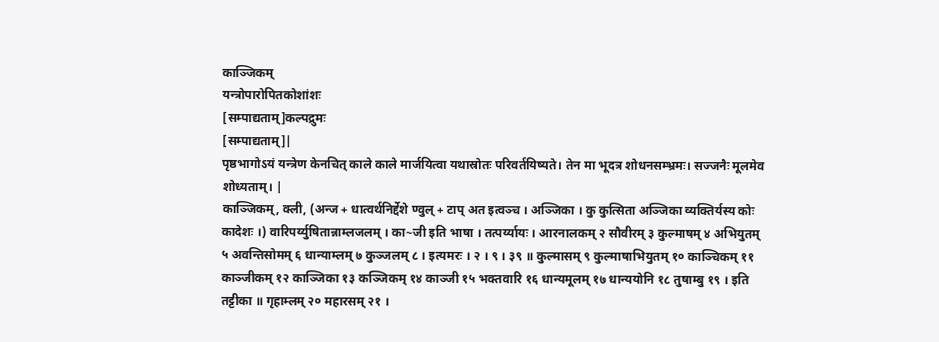काञ्जिकम्
यन्त्रोपारोपितकोशांशः
[सम्पाद्यताम्]कल्पद्रुमः
[सम्पाद्यताम्]|
पृष्ठभागोऽयं यन्त्रेण केनचित् काले काले मार्जयित्वा यथास्रोतः परिवर्तयिष्यते। तेन मा भूदत्र शोधनसम्भ्रमः। सज्जनैः मूलमेव शोध्यताम्। |
काञ्जिकम्, क्ली, (अन्ज + धात्वर्थनिर्द्देशे ण्वुल् + टाप् अत इत्वञ्च । अञ्जिका । कु कुत्सिता अञ्जिका व्यक्तिर्यस्य कोः कादेशः ।) वारिपर्य्युषितान्नाम्लजलम् । का~जी इति भाषा । तत्पर्य्यायः । आरनालकम् २ सौवीरम् ३ कुल्माषम् ४ अभियुतम् ५ अवन्तिसोमम् ६ धान्याम्लम् ७ कुञ्जलम् ८ । इत्यमरः । २ । ९ । ३९ ॥ कुल्मासम् ९ कुल्माषाभियुतम् १० काञ्चिकम् ११ काञ्जीकम् १२ काञ्जिका १३ कञ्जिकम् १४ काञ्जी १५ भक्तवारि १६ धान्यमूलम् १७ धान्ययोनि १८ तुषाम्बु १९ । इति तट्टीका ॥ गृहाम्लम् २० महारसम् २१ ।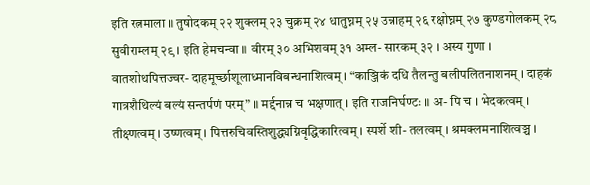इति रत्नमाला ॥ तुषोदकम् २२ शुक्लम् २३ चुक्रम् २४ धातुघ्नम् २५ उन्नाहम् २६ रक्षोघ्नम् २७ कुण्डगोलकम् २८ सुवीराम्लम् २९ । इति हेमचन्वा ॥ वीरम् ३० अभिशवम् ३१ अम्ल- सारकम् ३२ । अस्य गुणा । वातशोथपित्तज्वर- दाहमूर्च्छाशूलाध्मानविबन्धनाशित्वम् । “काञ्जिकं दधि तैलन्तु बलीपलितनाशनम् । दाहकं गात्रशैथिल्यं बल्यं सन्तर्पणं परम्” ॥ मर्द्दनान्न च भक्षणात् । इति राजनिर्घण्टः ॥ अ- पि च । भेदकत्वम् । तीक्ष्णत्वम् । उष्णत्वम् । पित्तरुचिवस्तिशुद्ध्यग्निवृद्धिकारित्वम् । स्पर्शे शी- तलत्वम् । श्रमक्लमनाशित्वञ्च ।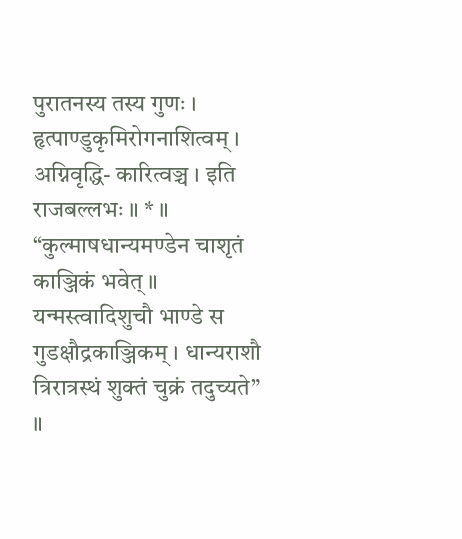पुरातनस्य तस्य गुणः । हृत्पाण्डुकृमिरोगनाशित्वम् । अग्निवृद्धि- कारित्वञ्च । इति राजबल्लभः ॥ * ॥ “कुल्माषधान्यमण्डेन चाशृतं काञ्जिकं भवेत् ॥ यन्मस्त्वादिशुचौ भाण्डे स गुडक्षौद्रकाञ्जिकम् । धान्यराशौ त्रिरात्रस्थं शुक्तं चुक्रं तदुच्यते” ॥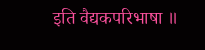इति वैद्यकपरिभाषा ॥